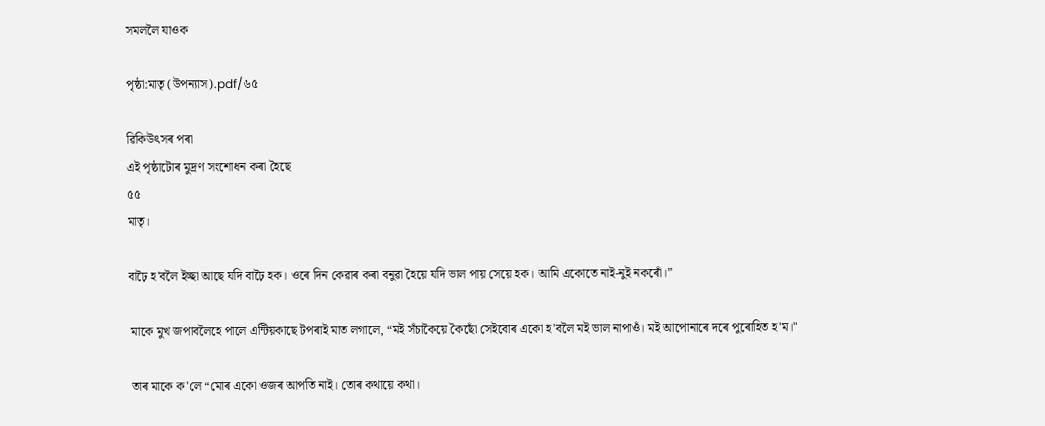সমললৈ যাওক

পৃষ্ঠা:মাতৃ (উপন্যাস).pdf/৬৫

ৱিকিউৎসৰ পৰা
এই পৃষ্ঠাটোৰ মুদ্ৰণ সংশোধন কৰা হৈছে
৫৫
মাতৃ।

বাঢ়ৈ হ'বলৈ ইচ্ছা আছে যদি বাঢ়ৈ হক। ওৰে দিন কেৱাৰ কৰা বনুৱা হৈয়ে যদি ভাল পায় সেয়ে হক। আমি একোতে নাই-নুই নকৰোঁ।”

 মাকে মুখ জপাবলৈহে পালে এন্টিয়কাছে টপৰাই মাত লগালে, “মই সঁচাকৈয়ে কৈছোঁ সেইবোৰ একো হ'বলৈ মই ভাল নাপাওঁ। মই আপোনাৰে দৰে পুৰোহিত হ'ম।"

 তাৰ মাকে ক'লে “মোৰ একো ওজৰ আপতি নাই। তোৰ কথায়ে কথা।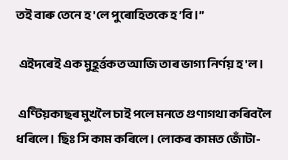তই বাৰু তেনে হ'লে পুৰোহিতকে হ’বি।”

 এইদৰেই এক মুহূৰ্ত্তকত আজি তাৰ ভাগ্য নিৰ্ণয় হ'ল।

 এণ্টিয়কাছৰ মুখলৈ চাই পলে মনতে গুণাগথা কৰিবলৈ ধৰিলে। ছিঃ সি কাম কৰিলে। লোকৰ কামত জোঁটা-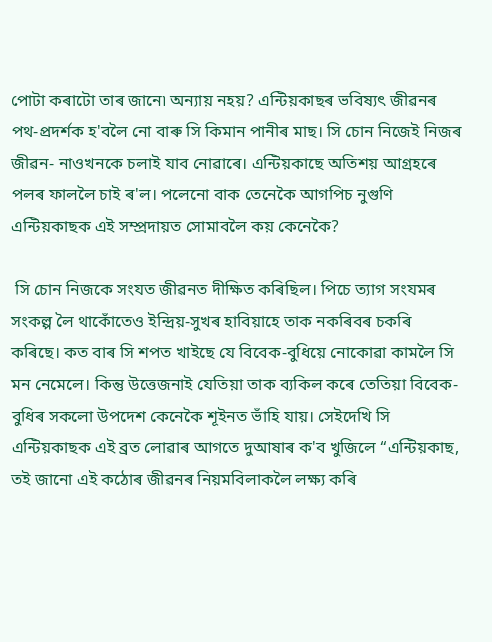পোটা কৰাটো তাৰ জানে৷ অন্যায় নহয়? এন্টিয়কাছৰ ভবিষ্যৎ জীৱনৰ পথ-প্ৰদৰ্শক হ'বলৈ নো বাৰু সি কিমান পানীৰ মাছ। সি চোন নিজেই নিজৰ জীৱন- নাওখনকে চলাই যাব নোৱাৰে। এন্টিয়কাছে অতিশয় আগ্ৰহৰে পলৰ ফাললৈ চাই ৰ'ল। পলেনো বাক তেনেকৈ আগপিচ নুগুণি এন্টিয়কাছক এই সম্প্ৰদায়ত সোমাবলৈ কয় কেনেকৈ?

 সি চোন নিজকে সংযত জীৱনত দীক্ষিত কৰিছিল। পিচে ত্যাগ সংযমৰ সংকল্প লৈ থাকোঁতেও ইন্দ্ৰিয়-সুখৰ হাবিয়াহে তাক নকৰিবৰ চকৰি কৰিছে। কত বাৰ সি শপত খাইছে যে বিবেক-বুধিয়ে নোকোৱা কামলৈ সি মন নেমেলে। কিন্তু উত্তেজনাই যেতিয়া তাক ব্যকিল কৰে তেতিয়া বিবেক-বুধিৰ সকলো উপদেশ কেনেকৈ শূইনত ভাঁহি যায়। সেইদেখি সি এন্টিয়কাছক এই ব্ৰত লোৱাৰ আগতে দুআষাৰ ক'ব খুজিলে “এন্টিয়কাছ, তই জানো এই কঠোৰ জীৱনৰ নিয়মবিলাকলৈ লক্ষ্য কৰি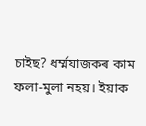চাইছ? ধৰ্ম্মযাজকৰ কাম ফলা-মুলা নহয়। ইয়াক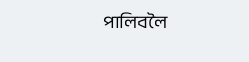পালিবলৈ